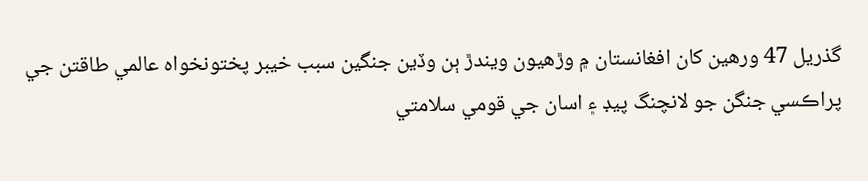گذريل 47 ورهين کان افغانستان ۾ وڙهيون ويندڙ ٻن وڏين جنگين سبب خيبر پختونخواه عالمي طاقتن جي پراڪسي جنگن جو لانچنگ پيڊ ۽ اسان جي قومي سلامتي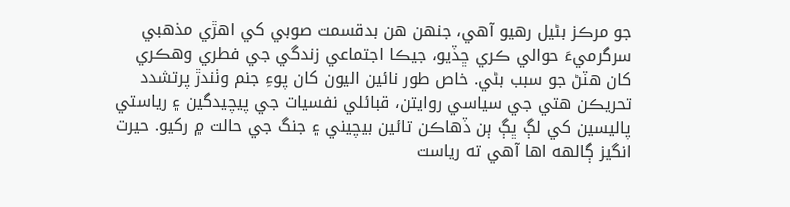جو مرڪز بڻيل رهيو آهي، جنهن هن بدقسمت صوبي کي اهڙي مذهبي سرگرميءَ حوالي ڪري ڇڏيو، جيڪا اجتماعي زندگي جي فطري وهڪري کان هٽڻ جو سبب بڻي. خاص طور نائين اليون کان پوءِ جنم وٺندڙ پرتشدد تحريڪن هتي جي سياسي روايتن، قبائلي نفسيات جي پيچيدگين ۽ رياستي پاليسين کي لڳ ڀڳ ٻن ڏهاڪن تائين بيچيني ۽ جنگ جي حالت ۾ رکيو. حيرت انگيز ڳالهه اها آهي ته رياست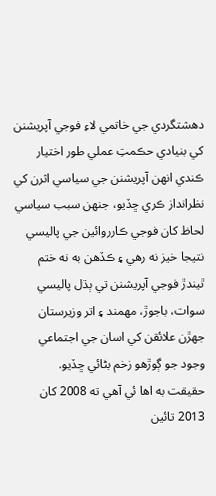دهشتگردي جي خاتمي لاءِ فوجي آپريشنن کي بنيادي حڪمتِ عملي طور اختيار ڪندي انهن آپريشنن جي سياسي اثرن کي نظرانداز ڪري ڇڏيو، جنهن سبب سياسي لحاظ کان فوجي ڪارروائين جي پاليسي نتيجا خيز نه رهي ۽ ڪڏهن به نه ختم ٿيندڙ فوجي آپريشنن تي ٻڌل پاليسي سوات، باجوڙ، مهمند ۽ اتر وزيرستان جهڙن علائقن کي اسان جي اجتماعي وجود جو ڳوڙهو زخم بڻائي ڇڏيو.
حقيقت به اها ئي آهي ته 2008 کان 2013 تائين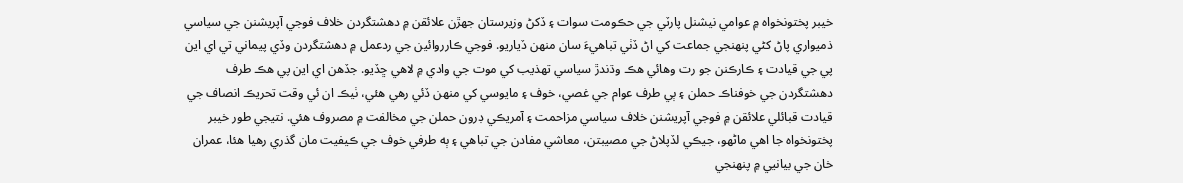خيبر پختونخواه ۾ عوامي نيشنل پارٽي جي حڪومت سوات ۽ ڏکڻ وزيرستان جهڙن علائقن ۾ دهشتگردن خلاف فوجي آپريشنن جي سياسي ذميواري پاڻ کڻي پنهنجي جماعت کي اڻ ڏٺي تباهيءَ سان منهن ڏياريو. فوجي ڪارروائين جي ردعمل ۾ دهشتگردن وڏي پيماني تي اي اين پي جي قيادت ۽ ڪارڪنن جو رت وهائي هڪ وڌندڙ سياسي تهذيب کي موت جي وادي ۾ لاهي ڇڏيو. جڏهن اي اين پي هڪ طرف دهشتگردن جي خوفناڪ حملن ۽ ٻي طرف عوام جي غصي، خوف ۽ مايوسي کي منهن ڏئي رهي هئي، ٺيڪ ان ئي وقت تحريڪ انصاف جي قيادت قبائلي علائقن ۾ فوجي آپريشنن خلاف سياسي مزاحمت ۽ آمريڪي ڊرون حملن جي مخالفت ۾ مصروف هئي. نتيجي طور خيبر پختونخواه جا اهي ماڻهو، جيڪي لڏپلاڻ جي مصيبتن، معاشي مفادن جي تباهي ۽ ٻه طرفي خوف جي ڪيفيت مان گذري رهيا هئا، عمران خان جي بيانيي ۾ پنهنجي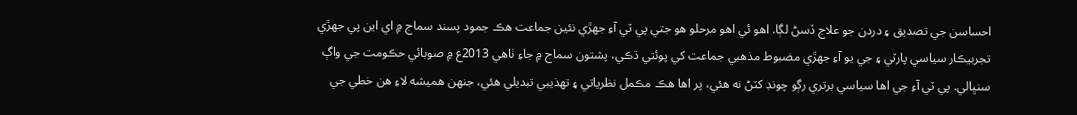احساسن جي تصديق ۽ دردن جو علاج ڏسڻ لڳا. اهو ئي اهو مرحلو هو جتي پي ٽي آءِ جهڙي نئين جماعت هڪ جمود پسند سماج ۾ اي اين پي جهڙي تجربيڪار سياسي پارٽي ۽ جي يو آءِ جهڙي مضبوط مذهبي جماعت کي پوئتي ڌڪي، پشتون سماج ۾ جاءِ ٺاهي 2013ع ۾ صوبائي حڪومت جي واڳ سنڀالي. پي ٽي آءِ جي اها سياسي برتري رڳو چونڊ کٽڻ نه هئي، پر اها هڪ مڪمل نظرياتي ۽ تهذيبي تبديلي هئي، جنهن هميشه لاءِ هن خطي جي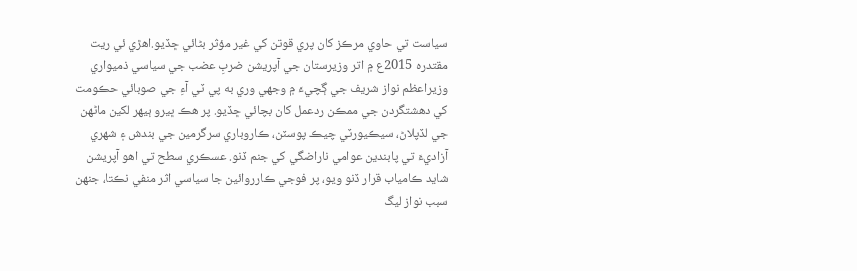سياست تي حاوي مرڪز کان پري قوتن کي غير مؤثر بڻائي ڇڏيو.اهڙي ئي ريت مقتدره 2015ع ۾ اتر وزيرستان جي آپريشن ضربِ عضب جي سياسي ذميواري وزيراعظم نواز شريف جي ڳچيءَ ۾ وجهي وري به پي ٽي آءِ جي صوبائي حڪومت کي دهشتگردن جي ممڪن ردعمل کان بچائي ڇڏيو. پر هڪ ڀيرو ٻيهر لکين ماڻهن جي لڏپلاڻ، سيڪيورٽي چيڪ پوسٽن، ڪاروباري سرگرمين جي بندش ۽ شهري آزاديءَ تي پابندين عوامي ناراضگي کي جنم ڏنو. عسڪري سطح تي اهو آپريشن شايد ڪامياب قرار ڏنو ويو، پر فوجي ڪارروائين جا سياسي اثر منفي نڪتا، جنهن سبب نواز ليگ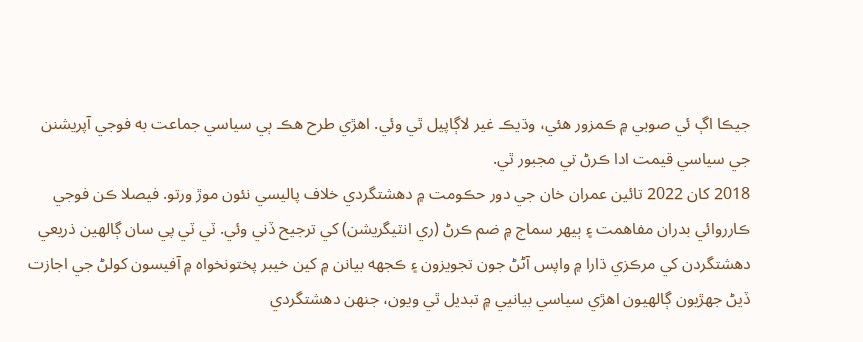جيڪا اڳ ئي صوبي ۾ ڪمزور هئي، وڌيڪ غير لاڳاپيل ٿي وئي. اهڙي طرح هڪ ٻي سياسي جماعت به فوجي آپريشنن جي سياسي قيمت ادا ڪرڻ تي مجبور ٿي.
2018 کان 2022 تائين عمران خان جي دور حڪومت ۾ دهشتگردي خلاف پاليسي نئون موڙ ورتو. فيصلا ڪن فوجي ڪارروائي بدران مفاهمت ۽ ٻيهر سماج ۾ ضم ڪرڻ (ري انٽيگريشن) کي ترجيح ڏني وئي. ٽي ٽي پي سان ڳالهين ذريعي دهشتگردن کي مرڪزي ڌارا ۾ واپس آڻڻ جون تجويزون ۽ ڪجهه بيانن ۾ کين خيبر پختونخواه ۾ آفيسون کولڻ جي اجازت ڏيڻ جهڙيون ڳالهيون اهڙي سياسي بيانيي ۾ تبديل ٿي ويون، جنهن دهشتگردي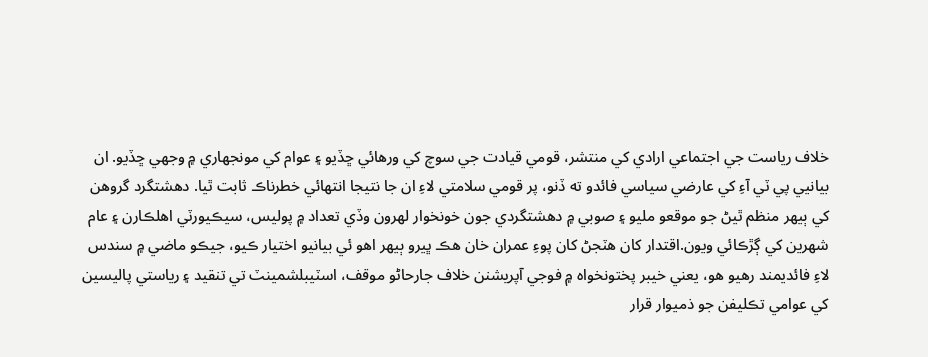خلاف رياست جي اجتماعي ارادي کي منتشر، قومي قيادت جي سوچ کي ورهائي ڇڏيو ۽ عوام کي مونجهاري ۾ وجهي ڇڏيو. ان بيانيي پي ٽي آءِ کي عارضي سياسي فائدو ته ڏنو، پر قومي سلامتي لاءِ ان جا نتيجا انتهائي خطرناڪ ثابت ٿيا. دهشتگرد گروهن کي ٻيهر منظم ٿيڻ جو موقعو مليو ۽ صوبي ۾ دهشتگردي جون خونخوار لهرون وڏي تعداد ۾ پوليس، سيڪيورٽي اهلڪارن ۽ عام شهرين کي ڳڙڪائي ويون.اقتدار کان هٽجڻ کان پوءِ عمران خان هڪ ڀيرو ٻيهر اهو ئي بيانيو اختيار ڪيو، جيڪو ماضي ۾ سندس لاءِ فائديمند رهيو هو، يعني خيبر پختونخواه ۾ فوجي آپريشنن خلاف جارحاڻو موقف، اسٽيبلشمينٽ تي تنقيد ۽ رياستي پاليسين کي عوامي تڪليفن جو ذميوار قرار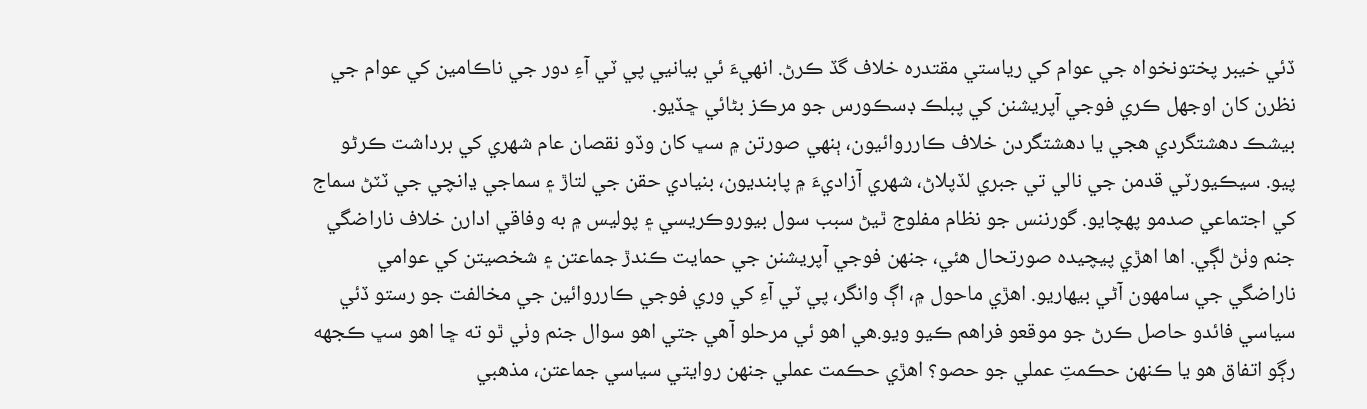ڏئي خيبر پختونخواه جي عوام کي رياستي مقتدره خلاف گڏ ڪرڻ. انهيءَ ئي بيانيي پي ٽي آءِ دور جي ناڪامين کي عوام جي نظرن کان اوجهل ڪري فوجي آپريشنن کي پبلڪ ڊسڪورس جو مرڪز بڻائي ڇڏيو.
بيشڪ دهشتگردي هجي يا دهشتگردن خلاف ڪارروائيون، ٻنهي صورتن ۾ سڀ کان وڏو نقصان عام شهري کي برداشت ڪرڻو پيو. سيڪيورٽي قدمن جي نالي تي جبري لڏپلاڻ، شهري آزاديءَ ۾ پابنديون، بنيادي حقن جي لتاڙ ۽ سماجي ڍانچي جي ٽٽڻ سماج کي اجتماعي صدمو پهچايو. گورننس جو نظام مفلوج ٿيڻ سبب سول بيوروڪريسي ۽ پوليس ۾ به وفاقي ادارن خلاف ناراضگي جنم وٺڻ لڳي. اها اهڙي پيچيده صورتحال هئي، جنهن فوجي آپريشنن جي حمايت ڪندڙ جماعتن ۽ شخصيتن کي عوامي ناراضگي جي سامهون آڻي بيهاريو. اهڙي ماحول ۾، اڳ وانگر، پي ٽي آءِ کي وري فوجي ڪارروائين جي مخالفت جو رستو ڏئي سياسي فائدو حاصل ڪرڻ جو موقعو فراهم ڪيو ويو.هي اهو ئي مرحلو آهي جتي اهو سوال جنم وٺي ٿو ته ڇا اهو سڀ ڪجهه رڳو اتفاق هو يا ڪنهن حڪمتِ عملي جو حصو؟ اهڙي حڪمت عملي جنهن روايتي سياسي جماعتن، مذهبي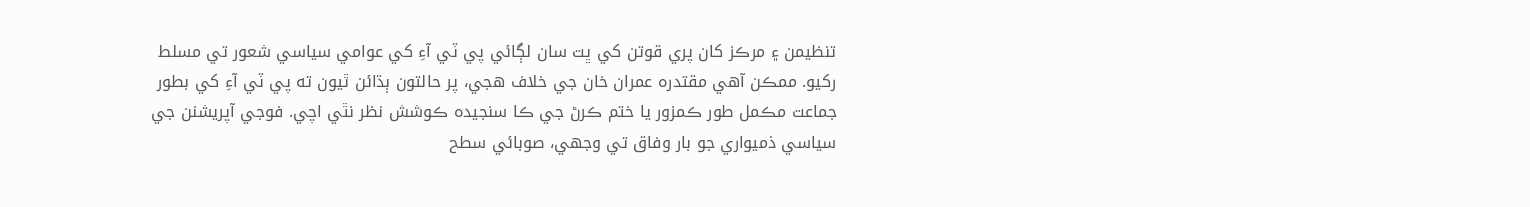تنظيمن ۽ مرڪز کان پري قوتن کي ڀت سان لڳائي پي ٽي آءِ کي عوامي سياسي شعور تي مسلط رکيو. ممڪن آهي مقتدره عمران خان جي خلاف هجي، پر حالتون ٻڌائن ٿيون ته پي ٽي آءِ کي بطور جماعت مڪمل طور ڪمزور يا ختم ڪرڻ جي ڪا سنجيده ڪوشش نظر نٿي اچي. فوجي آپريشنن جي سياسي ذميواري جو بار وفاق تي وجهي، صوبائي سطح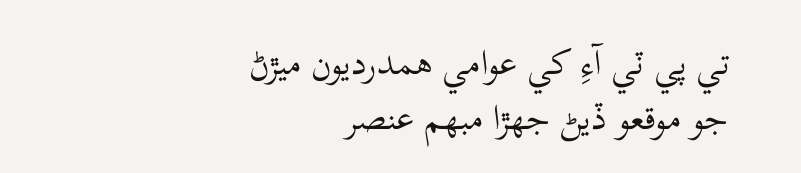تي پي ٽي آءِ کي عوامي همدرديون ميڙڻ جو موقعو ڏيڻ جهڙا مبهم عنصر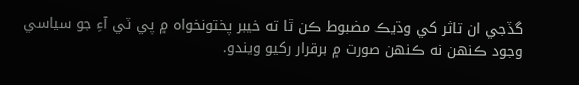گڏجي ان تاثر کي وڌيڪ مضبوط ڪن ٿا ته خيبر پختونخواه ۾ پي ٽي آءِ جو سياسي وجود ڪنهن نه ڪنهن صورت ۾ برقرار رکيو ويندو.